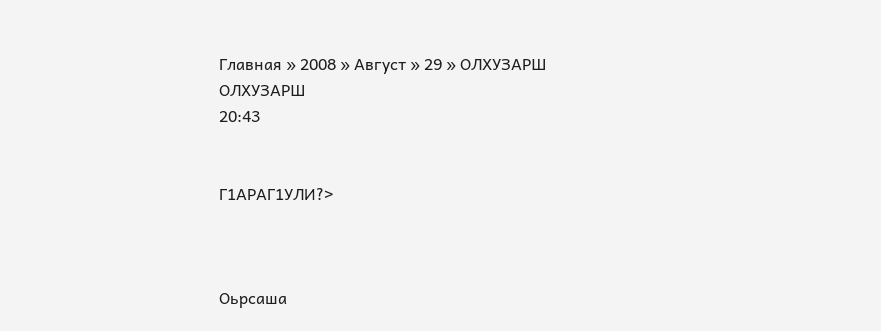Главная » 2008 » Август » 29 » ОЛХУЗАРШ
ОЛХУЗАРШ
20:43


Г1АРАГ1УЛИ?>



Оьрсаша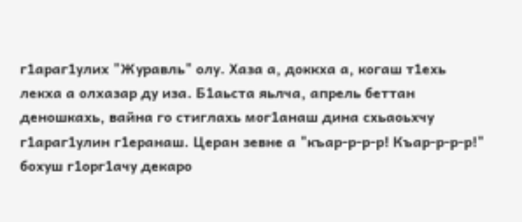г1араг1улих "Журавль" олу. Хаза а, доккха а, когаш т1ехь лекха а олхазар ду иза. Б1аьста яьлча, апрель беттан деношкахь, вайна го стиглахь мог1анаш дина схьаоьхчу г1араг1улин г1еранаш. Церан зевне а "къар-р-р-р! Къар-р-р-р!" бохуш г1орг1ачу декаро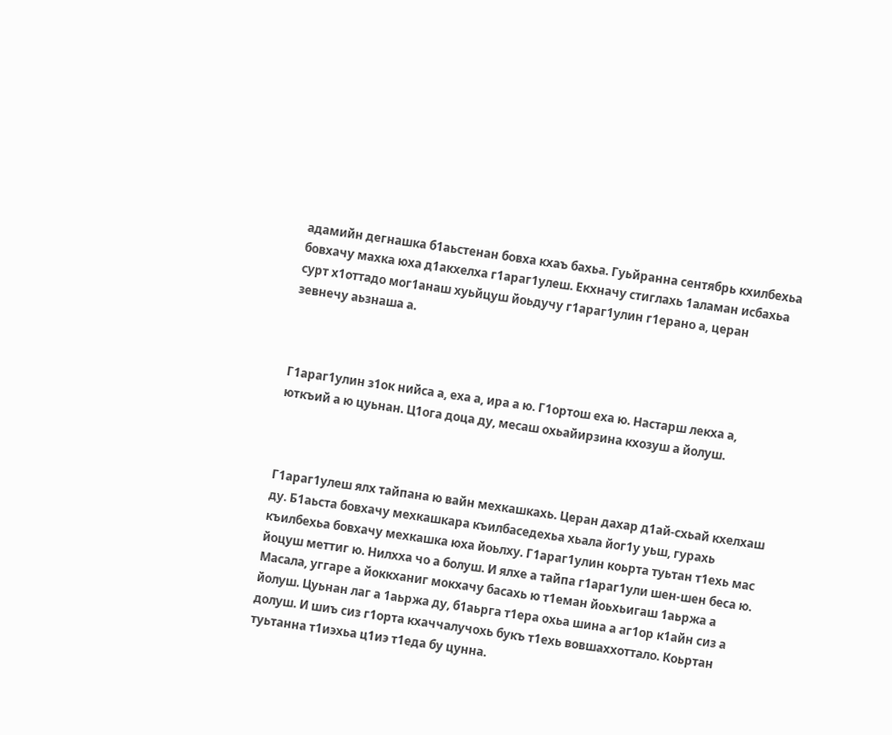адамийн дегнашка б1аьстенан бовха кхаъ бахьа. Гуьйранна сентябрь кхилбехьа бовхачу махка юха д1акхелха г1араг1улеш. Екхначу стиглахь 1аламан исбахьа сурт х1оттадо мог1анаш хуьйцуш йоьдучу г1араг1улин г1ерано а, церан зевнечу аьзнаша а.



Г1араг1улин з1ок нийса а, еха а, ира а ю. Г1ортош еха ю. Настарш лекха а, юткъий а ю цуьнан. Ц1ога доца ду, месаш охьайирзина кхозуш а йолуш.



Г1араг1улеш ялх тайпана ю вайн мехкашкахь. Церан дахар д1ай-схьай кхелхаш ду. Б1аьста бовхачу мехкашкара къилбаседехьа хьала йог1у уьш, гурахь къилбехьа бовхачу мехкашка юха йоьлху. Г1араг1улин коьрта туьтан т1ехь мас йоцуш меттиг ю. Нилхха чо а болуш. И ялхе а тайпа г1араг1ули шен-шен беса ю. Масала, уггаре а йоккханиг мокхачу басахь ю т1еман йоьхьигаш 1аьржа а йолуш. Цуьнан лаг а 1аьржа ду, б1аьрга т1ера охьа шина а аг1ор к1айн сиз а долуш. И шиъ сиз г1орта кхаччалучохь букъ т1ехь вовшаххоттало. Коьртан туьтанна т1иэхьа ц1иэ т1еда бу цунна.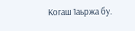Когаш 1аьржа бу.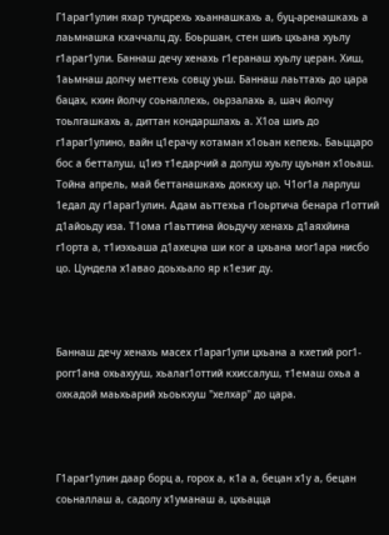Г1араг1улин яхар тундрехь хьаннашкахь а, буц-аренашкахь а лаьмнашка кхаччалц ду. Боьршан, стен шиъ цхьана хуьлу г1араг1ули. Баннаш дечу хенахь г1еранаш хуьлу церан. Хиш, 1аьмнаш долчу меттехь совцу уьш. Баннаш лаьттахь до цара бацах, кхин йолчу соьналлехь, оьрзалахь а, шач йолчу тоьлгашкахь а, диттан кондаршлахь а. Х1оа шиъ до г1араг1улино, вайн ц1ерачу котаман х1оьан кепехь. Баьццаро бос а бетталуш, ц1иэ т1едарчий а долуш хуьлу цуьнан х1оьаш. Тойна апрель, май беттанашкахь доккху цо. Ч1ог1а ларлуш 1едал ду г1араг1улин. Адам аьттехьа г1оьртича бенара г1оттий д1айоьду иза. Т1ома г1аьттина йоьдучу хенахь д1аяхйина г1орта а, т1иэхьаша д1ахецна ши ког а цхьана мог1ара нисбо цо. Цундела х1авао доьхьало яр к1езиг ду.



Баннаш дечу хенахь масех г1араг1ули цхьана а кхетий рог1-рогг1ана охьахууш, хьалаг1оттий кхиссалуш, т1емаш охьа а охкадой маьхьарий хьоькхуш "хелхар" до цара.



Г1араг1улин даар борц а, горох а, к1а а, бецан х1у а, бецан соьналлаш а, садолу х1уманаш а, цхьацца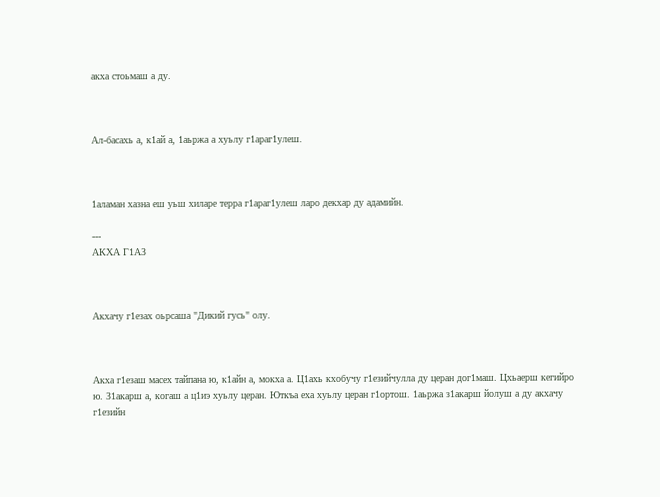акха стоьмаш а ду.



Ал-басахь а, к1ай а, 1аьржа а хуьлу г1араг1улеш.



1аламан хазна еш уьш хиларе терра г1араг1улеш ларо декхар ду адамийн.

---
АКХА Г1АЗ



Акхачу г1езах оьрсаша "Дикий гусь" олу.



Акха г1езаш масех тайпана ю, к1айн а, мокха а. Ц1ахь кхобучу г1езийчулла ду церан дог1маш. Цхьаерш кегийро ю. З1акарш а, когаш а ц1иэ хуьлу церан. Юткъа еха хуьлу церан г1ортош. 1аьржа з1акарш йолуш а ду акхачу г1езийн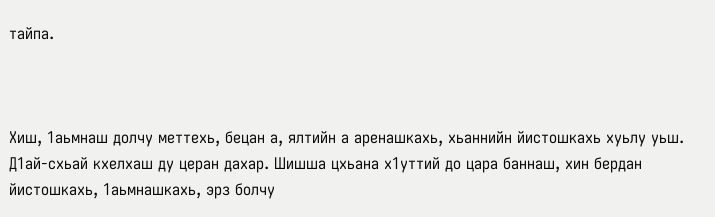тайпа.



Хиш, 1аьмнаш долчу меттехь, бецан а, ялтийн а аренашкахь, хьаннийн йистошкахь хуьлу уьш. Д1ай-схьай кхелхаш ду церан дахар. Шишша цхьана х1уттий до цара баннаш, хин бердан йистошкахь, 1аьмнашкахь, эрз болчу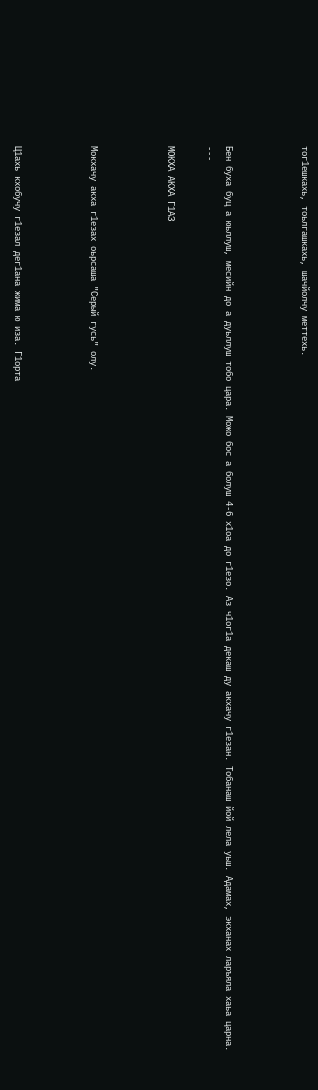тог1ешкахь, тоьлгашкахь, шачйолчу меттехь.



Бен буха буц а юьллуш, месийн до а дуьллуш тобо цара. Можо бос а болуш 4-6 х1оа до г1езо. Аз ч1ог1а декаш ду акхачу г1езан. Тобанаш йой лела уьш. Адамах, экханах ларъяла хаьа царна.
---

МОКХА АКХА Г1АЗ



Мокхачу акха г1езах оьрсаша "Серый гусь" олу.



Ц1ахь кхобучу г1езал дег1ана жима ю иза. Г1орта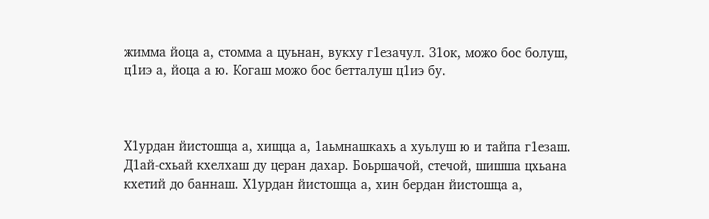жимма йоца а, стомма а цуьнан, вукху г1езачул. З1ок, можо бос болуш, ц1иэ а, йоца а ю. Когаш можо бос бетталуш ц1иэ бу.



Х1урдан йистошца а, хищца а, 1аьмнашкахь а хуьлуш ю и тайпа г1езаш. Д1ай-схьай кхелхаш ду церан дахар. Боьршачой, стечой, шишша цхьана кхетий до баннаш. Х1урдан йистошца а, хин бердан йистошца а,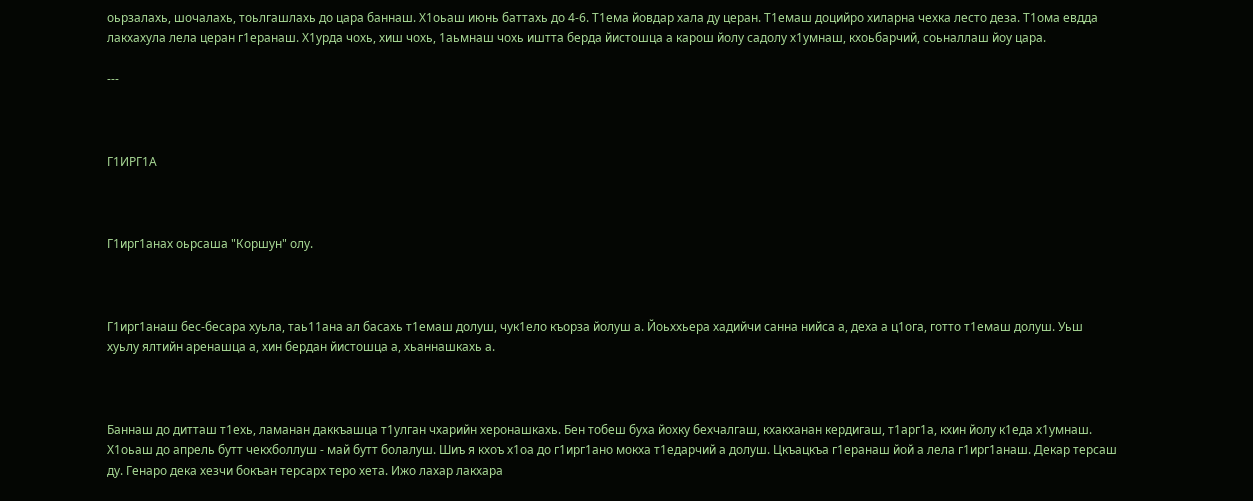оьрзалахь, шочалахь, тоьлгашлахь до цара баннаш. Х1оьаш июнь баттахь до 4-6. Т1ема йовдар хала ду церан. Т1емаш доцийро хиларна чехка лесто деза. Т1ома евдда лакхахула лела церан г1еранаш. Х1урда чохь, хиш чохь, 1аьмнаш чохь иштта берда йистошца а карош йолу садолу х1умнаш, кхоьбарчий, соьналлаш йоу цара.

---



Г1ИРГ1А



Г1ирг1анах оьрсаша "Коршун" олу.



Г1ирг1анаш бес-бесара хуьла, таь11ана ал басахь т1емаш долуш, чук1ело къорза йолуш а. Йоьххьера хадийчи санна нийса а, деха а ц1ога, готто т1емаш долуш. Уьш хуьлу ялтийн аренашца а, хин бердан йистошца а, хьаннашкахь а.



Баннаш до дитташ т1ехь, ламанан даккъашца т1улган чхарийн херонашкахь. Бен тобеш буха йохку бехчалгаш, кхакханан кердигаш, т1арг1а, кхин йолу к1еда х1умнаш. Х1оьаш до апрель бутт чекхболлуш - май бутт болалуш. Шиъ я кхоъ х1оа до г1ирг1ано мокха т1едарчий а долуш. Цкъацкъа г1еранаш йой а лела г1ирг1анаш. Декар терсаш ду. Генаро дека хезчи бокъан терсарх теро хета. Ижо лахар лакхара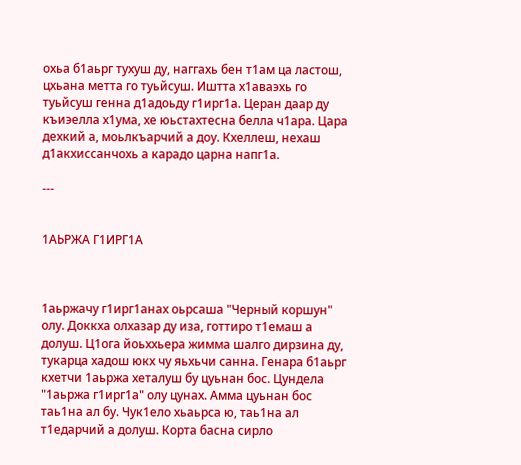охьа б1аьрг тухуш ду, наггахь бен т1ам ца ластош, цхьана метта го туьйсуш. Иштта х1аваэхь го туьйсуш генна д1адоьду г1ирг1а. Церан даар ду къиэелла х1ума, хе юьстахтесна белла ч1ара. Цара дехкий а, моьлкъарчий а доу. Кхеллеш, нехаш д1акхиссанчохь а карадо царна напг1а.

---


1АЬРЖА Г1ИРГ1А



1аьржачу г1ирг1анах оьрсаша "Черный коршун" олу. Доккха олхазар ду иза, готтиро т1емаш а долуш. Ц1ога йоьххьера жимма шалго дирзина ду, тукарца хадош юкх чу яьхьчи санна. Генара б1аьрг кхетчи 1аьржа хеталуш бу цуьнан бос. Цундела "1аьржа г1ирг1а" олу цунах. Амма цуьнан бос таь1на ал бу. Чук1ело хьаьрса ю, таь1на ал т1едарчий а долуш. Корта басна сирло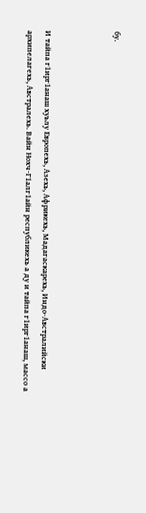бу.



И тайпа г1ирг1анаш хуьлу Европехь, Азехь, Африкехь, Мадагаскарехь, Индо-Австралийски архипелагехь, Австралехь. Вайн Нохч-Г1алг1айн республикехь а ду и тайпа г1ирг1анаш, массо а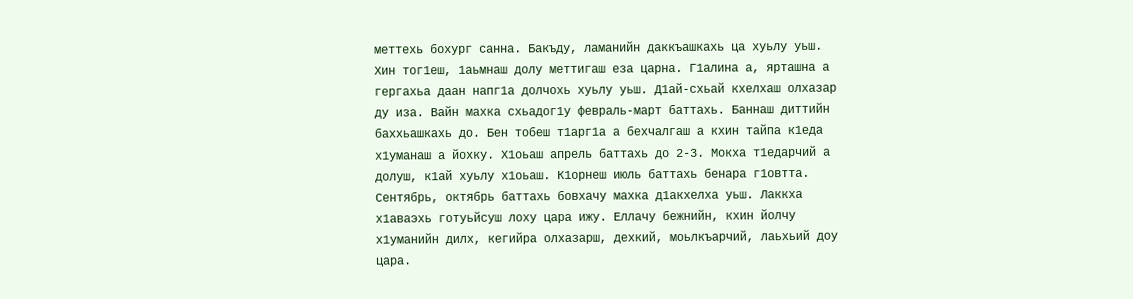меттехь бохург санна. Бакъду, ламанийн даккъашкахь ца хуьлу уьш. Хин тог1еш, 1аьмнаш долу меттигаш еза царна. Г1алина а, ярташна а гергахьа даан напг1а долчохь хуьлу уьш. Д1ай-схьай кхелхаш олхазар ду иза. Вайн махка схьадог1у февраль-март баттахь. Баннаш диттийн баххьашкахь до. Бен тобеш т1арг1а а бехчалгаш а кхин тайпа к1еда х1уманаш а йохку. Х1оьаш апрель баттахь до 2-3. Мокха т1едарчий а долуш, к1ай хуьлу х1оьаш. К1орнеш июль баттахь бенара г1овтта. Сентябрь, октябрь баттахь бовхачу махка д1акхелха уьш. Лаккха х1аваэхь готуьйсуш лоху цара ижу. Еллачу бежнийн, кхин йолчу х1уманийн дилх, кегийра олхазарш, дехкий, моьлкъарчий, лаьхьий доу цара.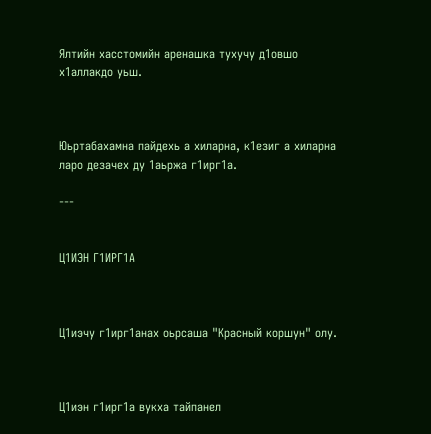Ялтийн хасстомийн аренашка тухучу д1овшо х1аллакдо уьш.



Юьртабахамна пайдехь а хиларна, к1езиг а хиларна ларо дезачех ду 1аьржа г1ирг1а.

---


Ц1ИЭН Г1ИРГ1А



Ц1иэчу г1ирг1анах оьрсаша "Красный коршун" олу.



Ц1иэн г1ирг1а вукха тайпанел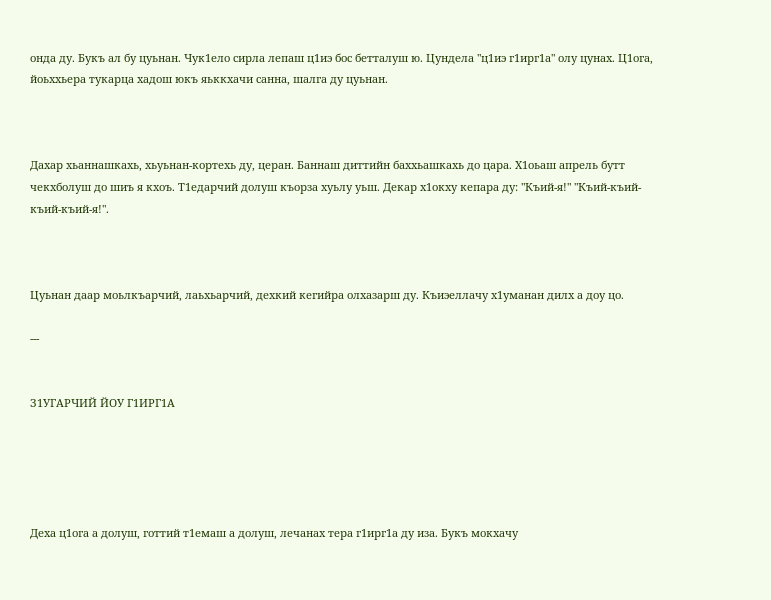онда ду. Букъ ал бу цуьнан. Чук1ело сирла лепаш ц1иэ бос бетталуш ю. Цундела "ц1иэ г1ирг1а" олу цунах. Ц1ога, йоьххьера тукарца хадош юкъ яьккхачи санна, шалга ду цуьнан.



Дахар хьаннашкахь, хьуьнан-кортехь ду, церан. Баннаш диттийн баххьашкахь до цара. Х1оьаш апрель бутт чекхболуш до шиъ я кхоъ. Т1едарчий долуш къорза хуьлу уьш. Декар х1окху кепара ду: "Къий-я!" "Къий-къий-къий-къий-я!".



Цуьнан даар моьлкъарчий, лаьхьарчий, дехкий кегийра олхазарш ду. Къиэеллачу х1уманан дилх а доу цо.

---


З1УГАРЧИЙ ЙОУ Г1ИРГ1А





Деха ц1ога а долуш, готтий т1емаш а долуш, лечанах тера г1ирг1а ду иза. Букъ мокхачу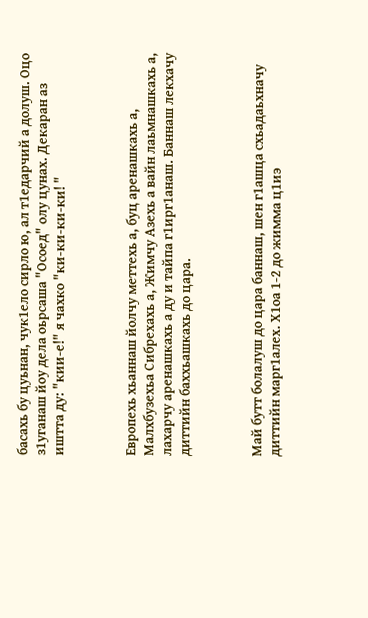басахь бу цуьнан, чук1ело сирло ю, ал т1едарчий а долуш. Оцо з1уганаш йоу дела оьрсаша "Осоед" олу цунах. Декаран аз иштта ду: "кии-е!" я чахко "ки-ки-ки-ки! "



Европехь хьаннаш йолчу меттехь а, буц аренашкахь а, Малхбузехьа Сибрехахь а, Жимчу Азехь а вайн лаьмнашкахь а, лахарчу аренашкахь а ду и тайпа г1ирг1анаш. Баннаш лекхачу диттийн баххьашкахь до цара.



Май бутт болалуш до цара баннаш, шен г1ашца схьадаьхначу диттийн марг1алех. Х1оа 1-2 до жимма ц1иэ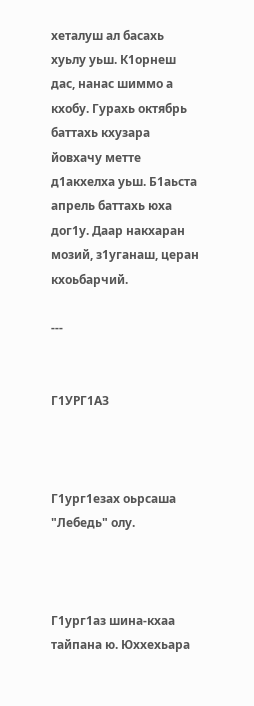хеталуш ал басахь хуьлу уьш. К1орнеш дас, нанас шиммо а кхобу. Гурахь октябрь баттахь кхузара йовхачу метте д1акхелха уьш. Б1аьста апрель баттахь юха дог1у. Даар накхаран мозий, з1уганаш, церан кхоьбарчий.

---


Г1УРГ1АЗ



Г1ург1езах оьрсаша "Лебедь" олу.



Г1ург1аз шина-кхаа тайпана ю. Юххехьара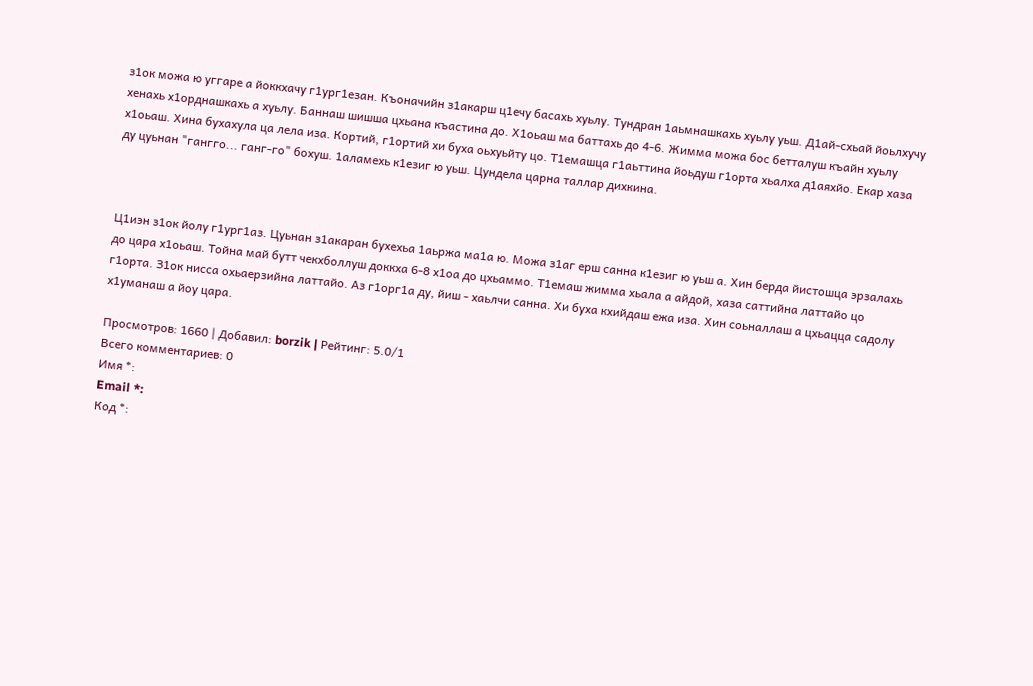з1ок можа ю уггаре а йоккхачу г1ург1езан. Къоначийн з1акарш ц1ечу басахь хуьлу. Тундран 1аьмнашкахь хуьлу уьш. Д1ай-схьай йоьлхучу хенахь х1орднашкахь а хуьлу. Баннаш шишша цхьана къастина до. Х1оьаш ма баттахь до 4-6. Жимма можа бос бетталуш къайн хуьлу х1оьаш. Хина бухахула ца лела иза. Кортий, г1ортий хи буха оьхуьйту цо. Т1емашца г1аьттина йоьдуш г1орта хьалха д1аяхйо. Екар хаза ду цуьнан "гангго... ганг-го" бохуш. 1аламехь к1езиг ю уьш. Цундела царна таллар дихкина.



Ц1иэн з1ок йолу г1ург1аз. Цуьнан з1акаран бухехьа 1аьржа ма1а ю. Можа з1аг ерш санна к1езиг ю уьш а. Хин берда йистошца эрзалахь до цара х1оьаш. Тойна май бутт чекхболлуш доккха 6-8 х1оа до цхьаммо. Т1емаш жимма хьала а айдой, хаза саттийна латтайо цо г1орта. З1ок нисса охьаерзийна латтайо. Аз г1орг1а ду, йиш - хаьлчи санна. Хи буха кхийдаш ежа иза. Хин соьналлаш а цхьацца садолу х1уманаш а йоу цара.

Просмотров: 1660 | Добавил: borzik | Рейтинг: 5.0/1
Всего комментариев: 0
Имя *:
Email *:
Код *: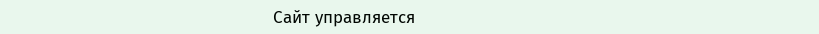Сайт управляется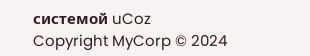системой uCoz
Copyright MyCorp © 2024